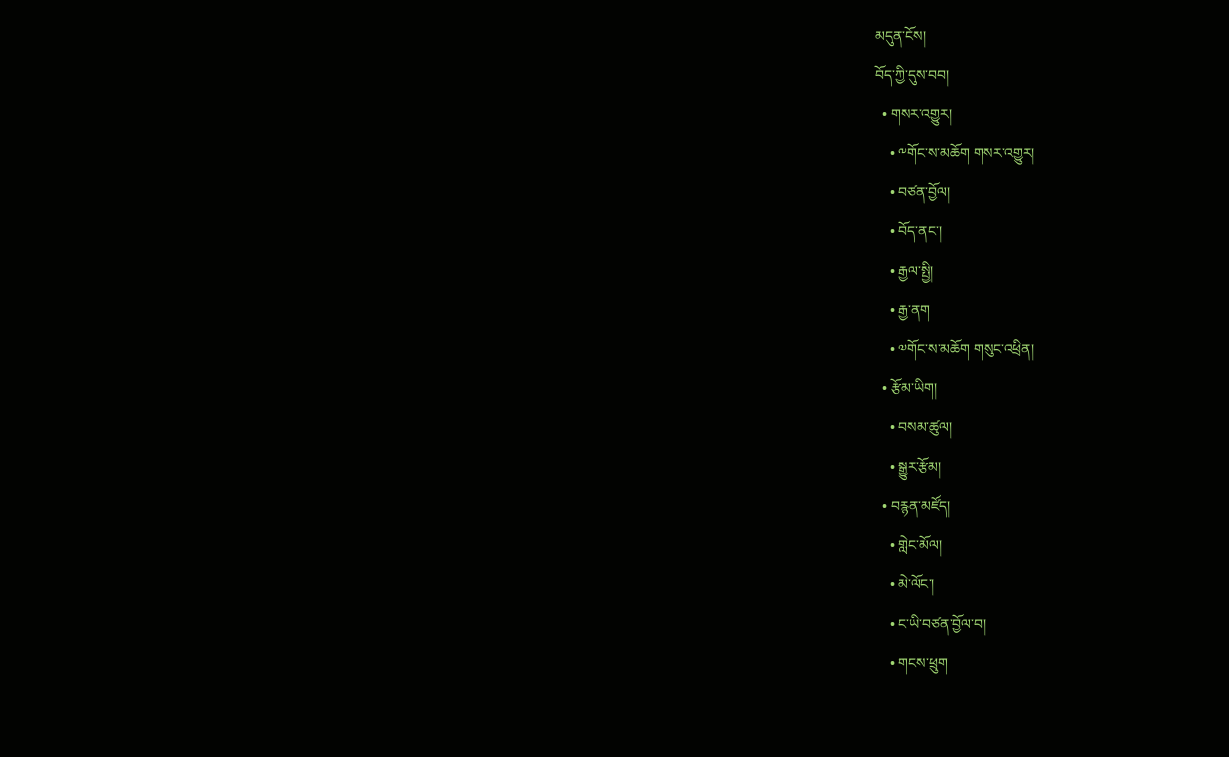མདུན་ངོས།
བོད་ཀྱི་དུས་བབ།
  • གསར་འགྱུར།
    • ༸གོང་ས་མཆོག གསར་འགྱུར།
    • བཙན་བྱོལ།
    • བོད་ནང་།
    • རྒྱལ་སྤྱི།
    • རྒྱ་ནག
    • ༧གོང་ས་མཆོག གསུང་འཕྲིན།
  • རྩོམ་ཡིག།
    • བསམ་ཚུལ།
    • སྒྱུར་རྩོམ།
  • བརྙན་མཛོད།
    • གླེང་མོལ།
    • མེ་ལོང་།
    • ང་ཡི་བཙན་བྱོལ་བ།
    • གངས་ཕྲུག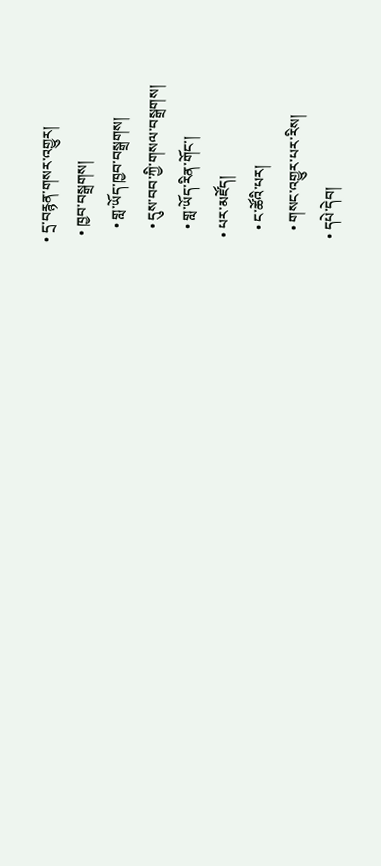• དྲ་བརྙན་གསར་འགྱུར།
  • ཁྱབ་བསྒྲགས།
    • གླ་ཡོད་ཁྱབ་བསྒྲགས།
    • དུས་བབ་ཀྱི་གསལ་བསྒྲགས།
    • གླ་ཡོད་རིན་གོང་།
  • པར་མཛོད།
    • ང་ཚོའི་པར།
    • གསང་འགྱུར་པར་རིས།
  • དཔེ་དེབ།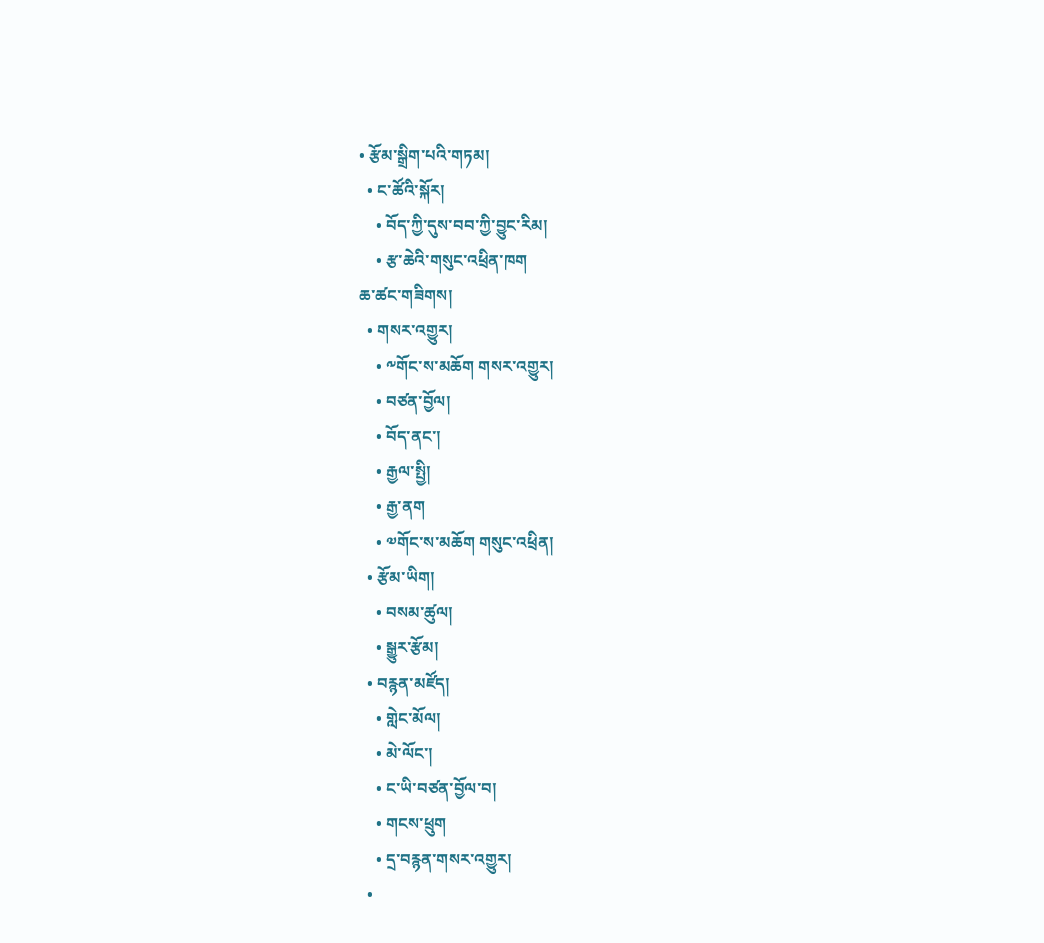• རྩོམ་སྒྲིག་པའི་གཏམ།
  • ང་ཚོའི་སྐོར།
    • བོད་ཀྱི་དུས་བབ་ཀྱི་བྱུང་རིམ།
    • རྩ་ཆེའི་གསུང་འཕྲིན་ཁག
ཆ་ཚང་གཟིགས།
  • གསར་འགྱུར།
    • ༸གོང་ས་མཆོག གསར་འགྱུར།
    • བཙན་བྱོལ།
    • བོད་ནང་།
    • རྒྱལ་སྤྱི།
    • རྒྱ་ནག
    • ༧གོང་ས་མཆོག གསུང་འཕྲིན།
  • རྩོམ་ཡིག།
    • བསམ་ཚུལ།
    • སྒྱུར་རྩོམ།
  • བརྙན་མཛོད།
    • གླེང་མོལ།
    • མེ་ལོང་།
    • ང་ཡི་བཙན་བྱོལ་བ།
    • གངས་ཕྲུག
    • དྲ་བརྙན་གསར་འགྱུར།
  •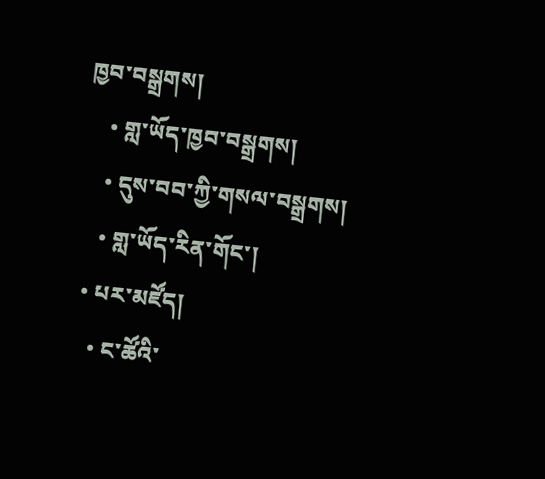ཁྱབ་བསྒྲགས།
    • གླ་ཡོད་ཁྱབ་བསྒྲགས།
    • དུས་བབ་ཀྱི་གསལ་བསྒྲགས།
    • གླ་ཡོད་རིན་གོང་།
  • པར་མཛོད།
    • ང་ཚོའི་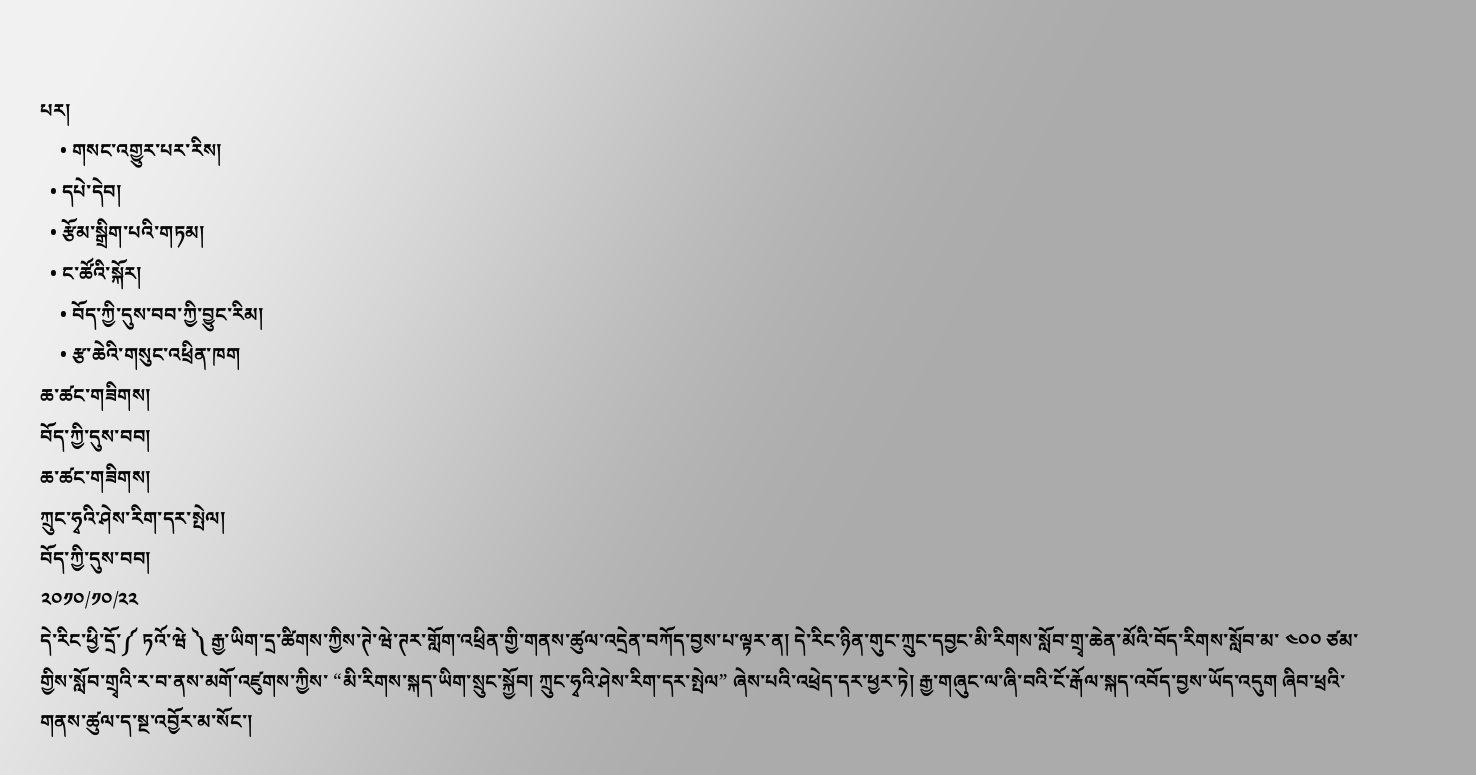པར།
    • གསང་འགྱུར་པར་རིས།
  • དཔེ་དེབ།
  • རྩོམ་སྒྲིག་པའི་གཏམ།
  • ང་ཚོའི་སྐོར།
    • བོད་ཀྱི་དུས་བབ་ཀྱི་བྱུང་རིམ།
    • རྩ་ཆེའི་གསུང་འཕྲིན་ཁག
ཆ་ཚང་གཟིགས།
བོད་ཀྱི་དུས་བབ།
ཆ་ཚང་གཟིགས།
ཀྲུང་ཧྭའི་ཤེས་རིག་དར་སྤེལ།
བོད་ཀྱི་དུས་བབ།
༢༠༡༠/༡༠/༢༢
དེ་རིང་ཕྱི་དྲོ་༼ ཏའོ་ཝེ ༽ རྒྱ་ཡིག་དྲ་ཚིགས་ཀྱིས་ཊེ་ཝེ་ཊར་གློག་འཕྲིན་གྱི་གནས་ཚུལ་འདྲེན་བཀོད་བྱས་པ་ལྟར་ན། དེ་རིང་ཉིན་གུང་ཀྲུང་དབྱང་མི་རིགས་སློབ་གྲྭ་ཆེན་མོའི་བོད་རིགས་སློབ་མ་ ༤༠༠ ཙམ་གྱིས་སློབ་གྲྭའི་ར་བ་ནས་མགོ་འཛུགས་ཀྱིས་ “མི་རིགས་སྐད་ཡིག་སྲུང་སྐྱོབ། ཀྲུང་ཧྭའི་ཤེས་རིག་དར་སྤེལ” ཞེས་པའི་འཕྲེད་དར་ཕྱར་ཏེ། རྒྱ་གཞུང་ལ་ཞི་བའི་ངོ་རྒོལ་སྐད་འབོད་བྱས་ཡོད་འདུག ཞིབ་ཕྲའི་གནས་ཚུལ་ད་སྔ་འབྱོར་མ་སོང་།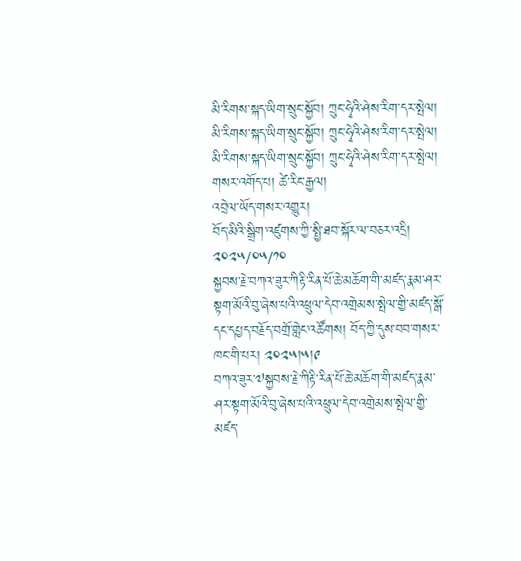མི་རིགས་སྐད་ཡིག་སྲུང་སྐྱོབ། ཀྲུང་ཧྭེའི་ཤེས་རིག་དར་སྤེལ།
མི་རིགས་སྐད་ཡིག་སྲུང་སྐྱོབ། ཀྲུང་ཧྭེའི་ཤེས་རིག་དར་སྤེལ།
མི་རིགས་སྐད་ཡིག་སྲུང་སྐྱོབ། ཀྲུང་ཧྭེའི་ཤེས་རིག་དར་སྤེལ།
གསར་འགོད་པ། ཚེ་རིང་རྒྱལ།
འབྲེལ་ཡོད་གསར་འགྱུར།
བོད་མིའི་སྒྲིག་འཛུགས་ཀྱི་སྤྱི་ཐབ་སྐོར་ལ་བཅར་འདྲི།
༢༠༢༥/༠༥/༡༠
སྐྱབས་རྗེ་བཀའ་ཟུར་ཀིརྟི་རིན་པོ་ཆེ་མཆོག་གི་མཛད་རྣམ་ཤར་སྟག་མོའི་བུ་ཞེས་པའི་འཕྲུལ་དེབ་འགྲེམས་སྤེལ་གྱི་མཛད་སྒོ་དང་དཔྱད་བརྗོད་བགྲོ་གླེང་འཚོགས། བོད་ཀྱི་དུས་བབ་གསར་ཁང་གི་པར། ༢༠༢༥།༥།༩
བཀའ་ཟུར་༧སྐྱབས་རྗེ་ཀིརྟི་རིན་པོ་ཆེ་མཆོག་གི་མཛད་རྣམ་ཤར་སྟག་མོའི་བུ་ཞེས་པའི་འཕྲུལ་དེབ་འགྲེམས་སྤེལ་གྱི་མཛད་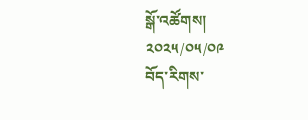སྒོ་འཚོགས།
༢༠༢༥/༠༥/༠༩
བོད་རིགས་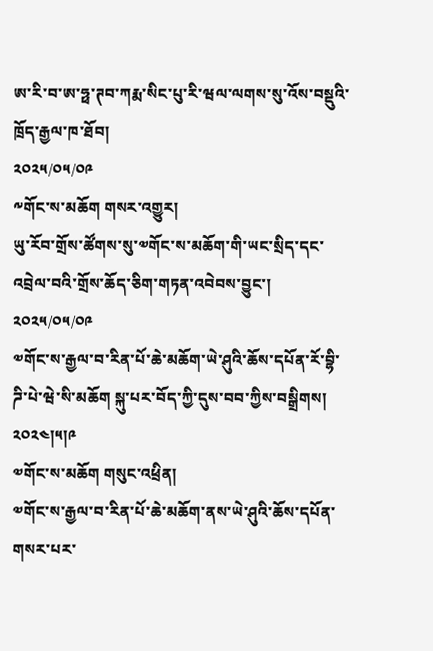ཨ་རི་བ་ཨ་ཧྥ་ཊབ་ཀརྨ་སིང་པུ་རི་ཝལ་ལགས་སུ་འོས་བསྡུའི་ཁྲོད་རྒྱལ་ཁ་ཐོབ།
༢༠༢༥/༠༥/༠༩
༸གོང་ས་མཆོག གསར་འགྱུར།
ཡུ་རོབ་གྲོས་ཚོགས་སུ་༧གོང་ས་མཆོག་གི་ཡང་སྲིད་དང་འབྲེལ་བའི་གྲོས་ཆོད་ཅིག་གཏན་འབེབས་བྱུང་།
༢༠༢༥/༠༥/༠༩
༧གོང་ས་རྒྱལ་བ་རིན་པོ་ཆེ་མཆོག་ཡེ་ཤུའི་ཆོས་དཔོན་རོ་བྷི་ཌི་པེ་ཝེ་སི་མཆོག སྐུ་པར་བོད་ཀྱི་དུས་བབ་ཀྱིས་བསྒྲིགས། ༢༠༢༤།༥།༩
༧གོང་ས་མཆོག གསུང་འཕྲིན།
༧གོང་ས་རྒྱལ་བ་རིན་པོ་ཆེ་མཆོག་ནས་ཡེ་ཤུའི་ཆོས་དཔོན་གསར་པར་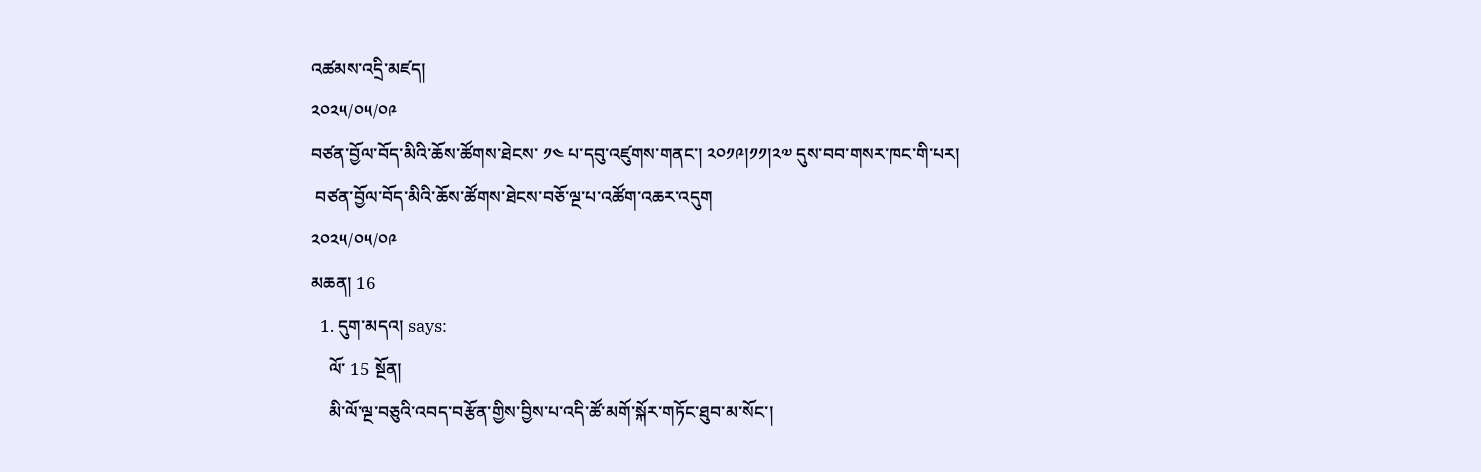འཚམས་འདྲི་མཛད།
༢༠༢༥/༠༥/༠༩
བཙན་བྱོལ་བོད་མིའི་ཆོས་ཚོགས་ཐེངས་ ༡༤ པ་དབུ་འཛུགས་གནང་། ༢༠༡༩།༡༡།༢༧ དུས་བབ་གསར་ཁང་གི་པར།
 བཙན་བྱོལ་བོད་མིའི་ཆོས་ཚོགས་ཐེངས་བཅོ་ལྔ་པ་འཚོག་འཆར་འདུག
༢༠༢༥/༠༥/༠༩
མཆན། 16
  1. དུག་མདའ། says:
    ལོ་ 15 སྔོན།
    མི་ལོ་ལྔ་བཅུའི་འབད་བརྩོན་གྱིས་བྱིས་པ་འདི་ཚོ་མགོ་སྐོར་གཏོང་ཐུབ་མ་སོང་།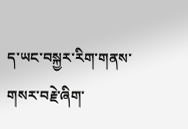ད་ཡང་བསྐྱར་རིག་གནས་གསར་བརྗེ་ཞིག་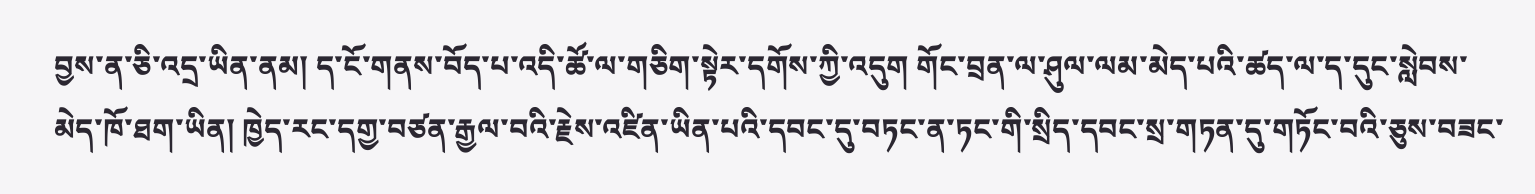བྱས་ན་ཅི་འདྲ་ཡིན་ནམ། ད་ངོ་གནས་བོད་པ་འདི་ཚོ་ལ་གཅིག་སྟེར་དགོས་ཀྱི་འདུག གོང་བྲན་ལ་ཤུལ་ལམ་མེད་པའི་ཚད་ལ་ད་དུང་སླེབས་མེད་ཁོ་ཐག་ཡིན། ཁྱེད་རང་དགྱ་བཙན་རྒྱལ་བའི་རྗེས་འཛིན་ཡིན་པའི་དབང་དུ་བཏང་ན་ཏང་གི་སྲིད་དབང་སྲ་གཏན་དུ་གཏོང་བའི་ཅུས་བཟང་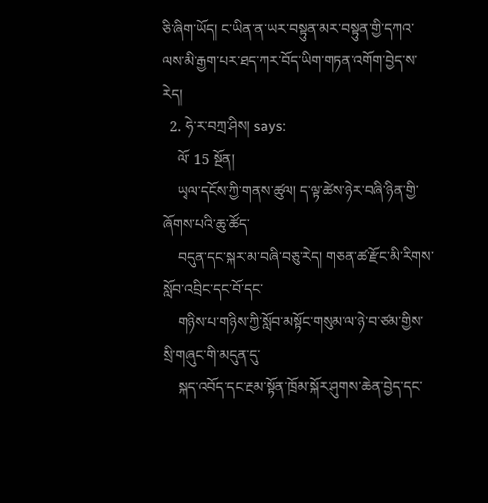ཅི་ཞིག་ཡོད། ང་ཡིན་ན་ཡར་བསྟུན་མར་བསྟུན་གྱི་དཀའ་ལས་མི་རྒྱག་པར་ཐད་ཀར་བོད་ཡིག་གཏན་འགོག་བྱེད་ས་རེད།
  2. ཧེ་ར་བཀྲ་ཤིས། says:
    ལོ་ 15 སྔོན།
    ཡྭལ་དངོས་ཀྱི་གནས་ཚུལ། ད་ལྟ་ཚེས་ཉེར་བཞི་ཉིན་གྱི་ཞོགས་པའི་ཆུ་ཚོད་
    བདུན་དང་སྐར་མ་བཞི་བཅུ་རེད། གཅན་ཚ་རྫོང་མི་རིགས་སློབ་འབྲིང་དང་བོ་དང་
    གཉིས་པ་གཉིས་ཀྱི་སློབ་མསྟོང་གསུམ་ལ་ཉེ་བ་ཙམ་གྱིས་ སྲི་གཞུང་གི་མདུན་དུ་
    སྐད་འབོད་དང་རྔམ་སྟོན་ཁྲོམ་སྐོར་ཤུགས་ཆེན་བྱེད་དང་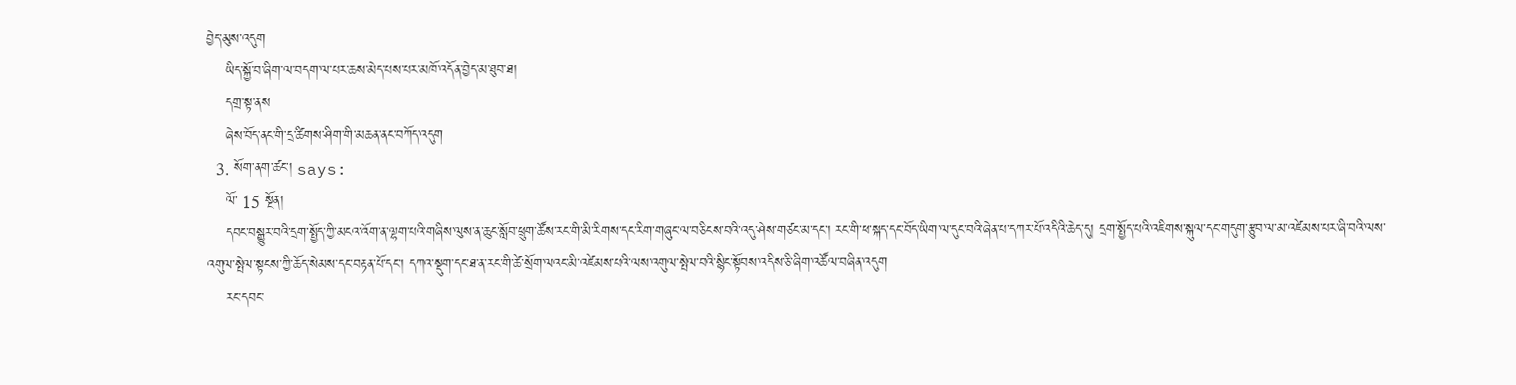བྱེད་མུས་འདུག
    ཡིད་སྐྱོ་བ་ཞིག་ལ་བདག་ལ་པར་ཆས་མེད་པས་པར་མཁོ་འདོན་བྱེད་མ་ཐུབ་ཐ།
    དགྲ་སྟ་ནས
    ཞེས་བོད་ནང་གི་དྲ་ཚིགས་ཤིག་གི་མཆན་ནང་བཀོད་འདུག
  3. སོག་ནག་ཚང་། says:
    ལོ་ 15 སྔོན།
    དབང་བསྒྱུར་བའི་དྲག་སྤྱོད་ཀྱི་མངའ་འོག་ན་ལྷག་པའི་གཞིས་ལུས་ན་ཆུང་སློབ་ཕྲུག་ཚོས་རང་གི་མི་རིགས་དང་རིག་གཞུང་ལ་བཅིངས་བའི་འདུ་ཤེས་གཙང་མ་དང་། རང་གི་ཕ་སྐད་དང་བོད་ཡིག་ལ་དུང་བའི་ཞེན་པ་དཀར་པོ་འདིའི་ཆེད་དུ། དྲག་སྤྱོད་པའི་འཇིགས་སྐུལ་དང་གདུག་རྩུབ་ལ་མ་འཛེམས་པར་ཞི་བའི་ལས་འགུལ་སྤེལ་སྟངས་ཀྱི་ཆོད་སེམས་དང་བརྟན་པོ་དང་། དཀའ་སྡུག་དང་ཐ་ན་རང་གི་ཚེ་སྲོག་ལའང་མི་འཛེམས་པའི་ལས་འགུལ་སྤེལ་བའི་སྙིང་སྟོབས་འདིས་ཅི་ཞིག་འཚོལ་བཞིན་འདུག
    རང་དབང་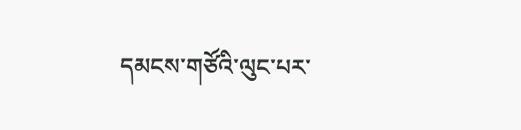དམངས་གཙོའི་ལུང་པར་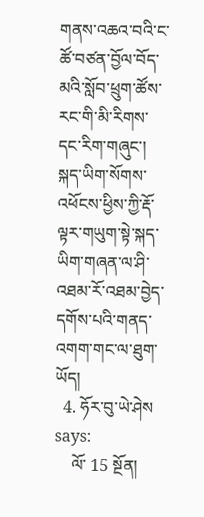གནས་འཆའ་བའི་ང་ཚོ་བཙན་བྱོལ་བོད་མའི་སློབ་ཕྲུག་ཚོས་རང་གི་མི་རིགས་དང་རིག་གཞུང་། སྐད་ཡིག་སོགས་འཕོངས་ཕྱིས་ཀྱི་རྡོ་ལྟར་གཡུག་སྟེ་སྐད་ཡིག་གཞན་ལ་ཤི་འཐམ་རོ་འཐམ་བྱེད་དགོས་པའི་གནད་འགག་གང་ལ་ཐུག་ཡོད།
  4. ཧོར་བུ་ཡེ་ཤེས says:
    ལོ་ 15 སྔོན།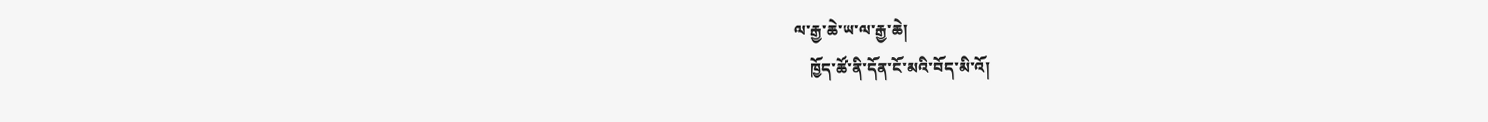ལ་རྒྱ་ཆེ་ཡ་ལ་རྒྱ་ཆེ།
    ཁྱོད་ཚོ་ནི་དོན་ངོ་མའི་བོད་མི་འོ།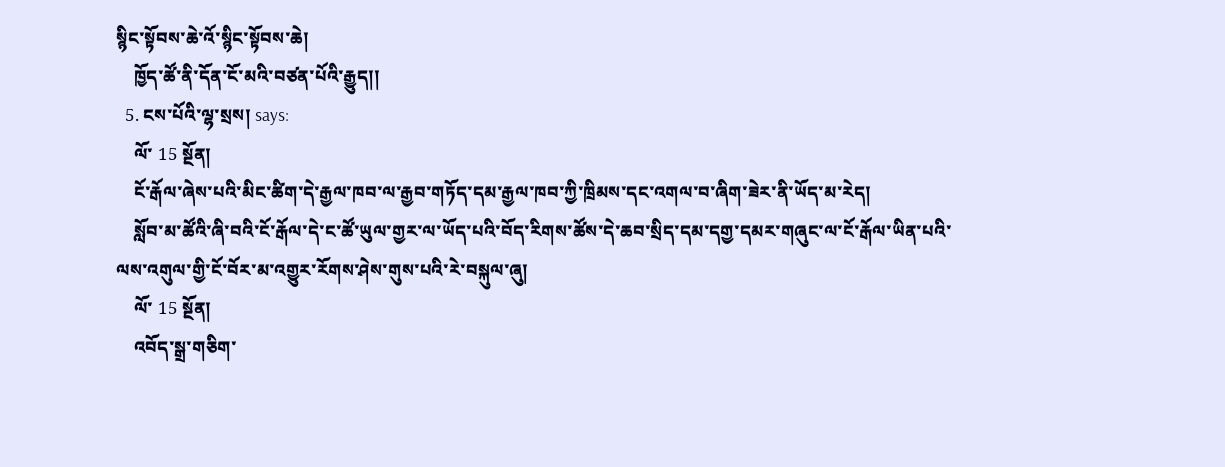སྙིང་སྟོབས་ཆེ་འོ་སྙིང་སྟོབས་ཆེ།
    ཁྱོད་ཚོ་ནི་དོན་ངོ་མའི་བཙན་པོའི་རྒྱུད།།
  5. ངས་པོའི་ལྷ་སྲས། says:
    ལོ་ 15 སྔོན།
    ངོ་རྒོལ་ཞེས་པའི་མིང་ཚིག་དེ་རྒྱལ་ཁབ་ལ་རྒྱབ་གཏོད་དམ་རྒྱལ་ཁབ་ཀྱི་ཁྲིམས་དང་འགལ་བ་ཞིག་ཟེར་ནི་ཡོད་མ་རེད།
    སློབ་མ་ཚོའི་ཞི་བའི་ངོ་རྒོལ་དེ་ང་ཚོ་ཡུལ་གྱར་ལ་ཡོད་པའི་བོད་རིགས་ཚོས་དེ་ཆབ་སྲིད་དམ་དགྱ་དམར་གཞུང་ལ་ངོ་རྒོལ་ཡིན་པའི་ལས་འགུལ་གྱི་ངོ་བོར་མ་འགྱུར་རོགས་ཤེས་གུས་པའི་རེ་བསྐུལ་ཞུ།
    ལོ་ 15 སྔོན།
    འབོད་སྒྲ་གཅིག་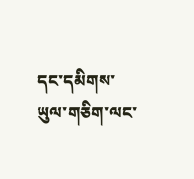དང་དམིགས་ཡུལ་གཅིག་ལང་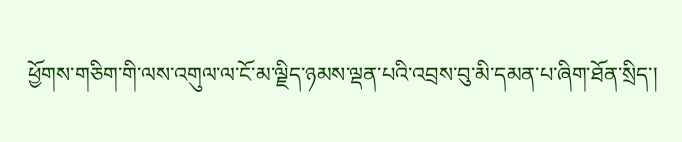ཕྱོགས་གཅིག་གི་ལས་འགུལ་ལ་ངོ་མ་ལྗིད་ཉམས་ལྡན་པའི་འབྲས་བུ་མི་དམན་པ་ཞིག་ཐོན་སྲིད་།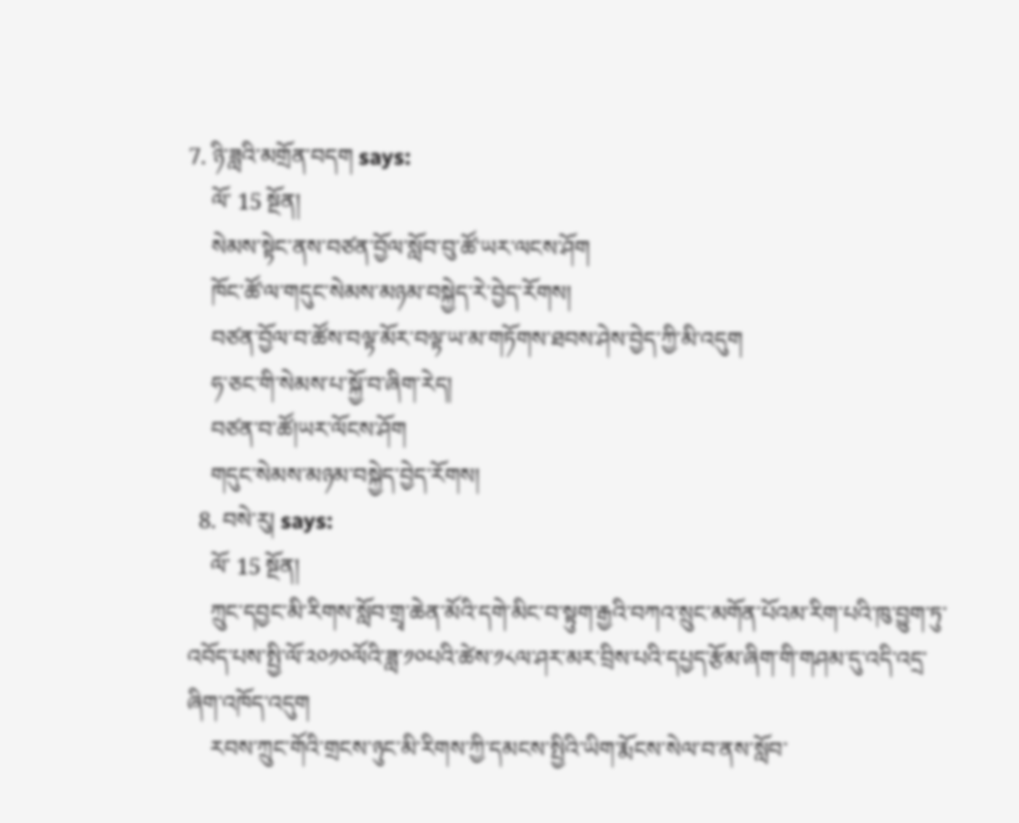7. ཉི་ཟླའི་མགྲོན་བདག says:
    ལོ་ 15 སྔོན།
    སེམས་སྟེང་ནས་བཙན་བྱོལ་སློབ་བུ་ཚོ་ཡར་ལངས་ཤོག
    ཁོང་ཚོ་ལ་གདུང་སེམས་མཉམ་བསྐྱེད་རེ་བྱེད་རོགས།
    བཙན་བྱོལ་བ་ཚོས་བལྟ་མོར་བལྟ་ཡ་མ་གཏོགས་ཐབས་ཤེས་བྱེད་ཀྱི་མི་འདུག
    ཧ་ཅང་གི་སེམས་པ་སྐྱོ་བ་ཞིག་རེད།
    བཙན་བ་ཚོ།ཡར་ལོངས་ཤོག
    གདུང་སེམས་མཉམ་བསྐྱེད་བྱེད་རོགས།
  8. བསེ་རུ། says:
    ལོ་ 15 སྔོན།
    ཀྲུང་དབྱང་མི་རིགས་སློབ་གྲྭ་ཆེན་མོའི་དགེ་མིང་བ་སྟུག་རྒྱའི་བཀའ་སྲུང་མགོན་པོའམ་རིག་པའི་ཁུ་བྱུག་ཏུ་འབོད་པས་སྤྱི་ལོ་༢༠༡༠ལོའི་ཟླ་༡༠པའི་ཚེས་༡༨ལ་ཤར་མར་བྲིས་པའི་དཔྱད་རྩོམ་ཞིག་གི་གཤམ་དུ་འདི་འདྲ་ཞིག་འཁོད་འདུག
    རབས་ཀྲུང་གོའི་གྲངས་ཉུང་མི་རིགས་ཀྱི་དམངས་སྤྱིའི་ཡིག་རྨོངས་སེལ་བ་ནས་སློབ་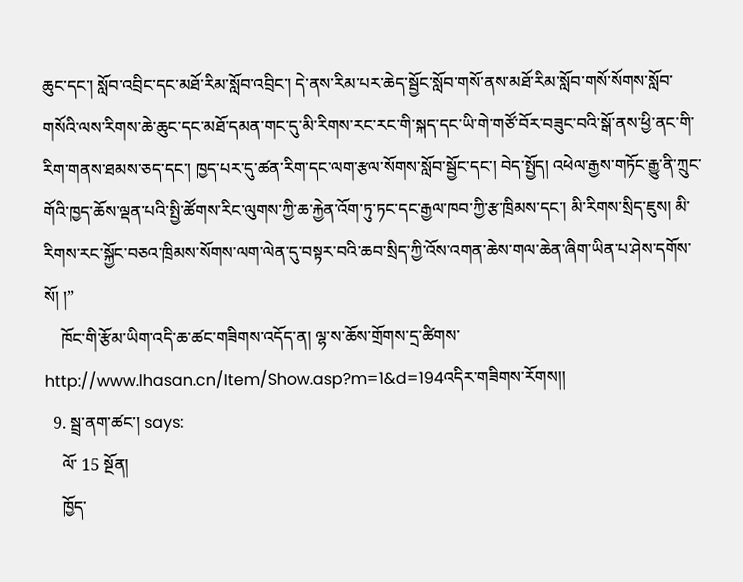ཆུང་དང་། སློབ་འབྲིང་དང་མཐོ་རིམ་སློབ་འབྲིང་། དེ་ནས་རིམ་པར་ཆེད་སྦྱོང་སློབ་གསོ་ནས་མཐོ་རིམ་སློབ་གསོ་སོགས་སློབ་གསོའི་ལས་རིགས་ཆེ་ཆུང་དང་མཐོ་དམན་གང་དུ་མི་རིགས་རང་རང་གི་སྐད་དང་ཡི་གེ་གཙོ་བོར་བཟུང་བའི་སྒོ་ནས་ཕྱི་ནང་གི་རིག་གནས་ཐམས་ཅད་དང་། ཁྱད་པར་དུ་ཚན་རིག་དང་ལག་རྩལ་སོགས་སློབ་སྦྱོང་དང་། བེད་སྤྱོད། འཕེལ་རྒྱས་གཏོང་རྒྱུ་ནི་ཀྲུང་གོའི་ཁྱད་ཆོས་ལྡན་པའི་སྤྱི་ཚོགས་རིང་ལུགས་ཀྱི་ཆ་རྐྱེན་འོག་ཏུ་ཏང་དང་རྒྱལ་ཁབ་ཀྱི་རྩ་ཁྲིམས་དང་། མི་རིགས་སྲིད་ཇུས། མི་རིགས་རང་སྐྱོང་བཅའ་ཁྲིམས་སོགས་ལག་ལེན་དུ་བསྟར་བའི་ཆབ་སྲིད་ཀྱི་འོས་འགན་ཆེས་གལ་ཆེན་ཞིག་ཡིན་པ་ཤེས་དགོས་སོ། །”
    ཁོང་གི་རྩོམ་ཡིག་འདི་ཆ་ཚང་གཟིགས་འདོད་ན། ལྷ་ས་ཆོས་གྲོགས་དྲ་ཚིགས་http://www.lhasan.cn/Item/Show.asp?m=1&d=194འདིར་གཟིགས་རོགས།།
  9. སྦྲ་ནག་ཚང་། says:
    ལོ་ 15 སྔོན།
    ཁྱོད་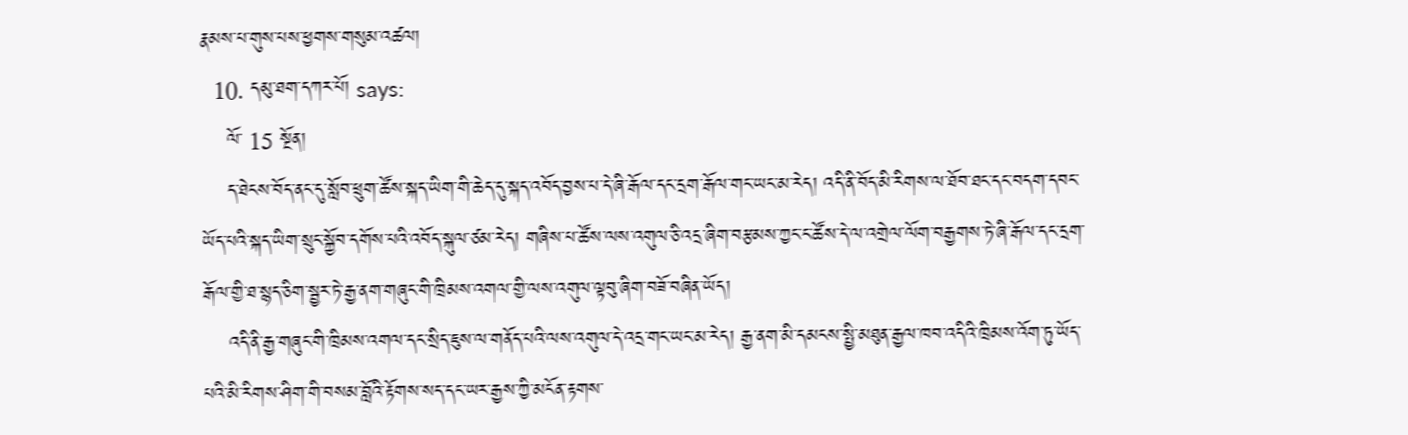རྣམས་པ་གུས་པས་ཕྱགས་གསུམ་འཚལ།
  10. དམུ་ཐག་དཀར་པོ། says:
    ལོ་ 15 སྔོན།
    ད་ཐེངས་བོད་ནང་དུ་སློབ་ཕྲུག་ཚོས་སྐད་ཡིག་གི་ཆེད་དུ་སྐད་འབོད་བྱས་པ་དེ་ཞི་རྒོལ་དང་དྲག་རྒོལ་གང་ཡང་མ་རེད། འདི་ནི་བོད་མི་རིགས་ལ་ཐོབ་ཐང་དང་བདག་དབང་ཡོད་པའི་སྐད་ཡིག་སྲུང་སྐྱོབ་དགོས་པའི་འབོད་སྐུལ་ཙམ་རེད། གཞིས་པ་ཚོས་ལས་འགུལ་ཅི་འདྲ་ཞིག་བརྩམས་ཀྱང་ང་ཚོས་དེ་ལ་འགྲེལ་ལོག་བརྒྱགས་ཏེ་ཞི་རྒོལ་དང་དྲག་རྒོལ་གྱི་ཐ་སྙད་ཅིག་སྦྱར་ཏེ་རྒྱ་ནག་གཞུང་གི་ཁྲིམས་འགལ་གྱི་ལས་འགུལ་ལྟབུ་ཞིག་བཟོ་བཞིན་ཡོད།
    འདི་ནི་རྒྱ་གཞུང་གི་ཁྲིམས་འགལ་དང་སྲིད་ཇུས་ལ་གནོད་པའི་ལས་འགུལ་དེ་འདྲ་གང་ཡང་མ་རེད། རྒྱ་ནག་མི་དམངས་སྤྱི་མཐུན་རྒྱལ་ཁབ་འདིའི་ཁྲིམས་འོག་ཏུ་ཡོད་པའི་མི་རིགས་ཤིག་གི་བསམ་བློའི་རྟོགས་སད་དང་ཡར་རྒྱས་ཀྱི་མངོན་རྟགས་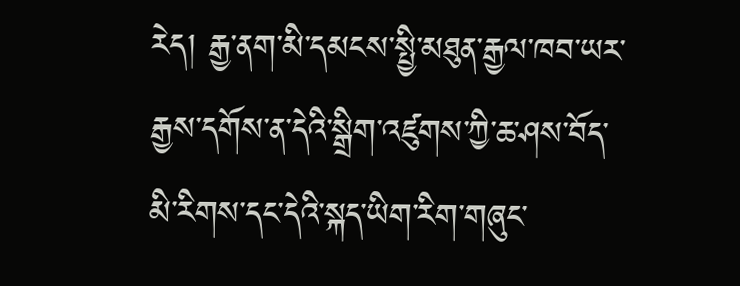རེད། རྒྱ་ནག་མི་དམངས་སྤྱི་མཐུན་རྒྱལ་ཁབ་ཡར་རྒྱས་དགོས་ན་དེའི་སྒྲིག་འཛུགས་ཀྱི་ཆ་ཤས་བོད་མི་རིགས་དང་དེའི་སྐད་ཡིག་རིག་གཞུང་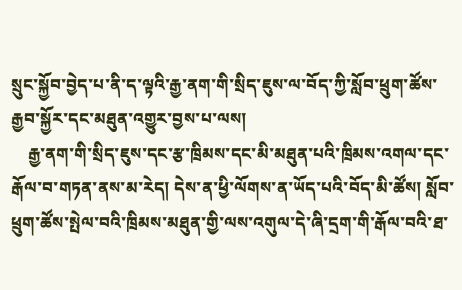སྲུང་སྐྱོབ་བྱེད་པ་ནི་ད་ལྟའི་རྒྱ་ནག་གི་སྲིད་ཇུས་ལ་བོད་ཀྱི་སློབ་ཕྲུག་ཚོས་རྒྱབ་སྐྱོར་དང་མཐུན་འགྱུར་བྱས་པ་ལས།
    རྒྱ་ནག་གི་སྲིད་ཇུས་དང་རྩ་ཁྲིམས་དང་མི་མཐུན་པའི་ཁྲིམས་འགལ་དང་རྒོལ་བ་གཏན་ནས་མ་རེད། དེས་ན་ཕྱི་ལོགས་ན་ཡོད་པའི་བོད་མི་ཚོས། སློབ་ཕྲུག་ཚོས་སྤེལ་བའི་ཁྲིམས་མཐུན་གྱི་ལས་འགུལ་དེ་ཞི་དྲག་གི་རྒོལ་བའི་ཐ་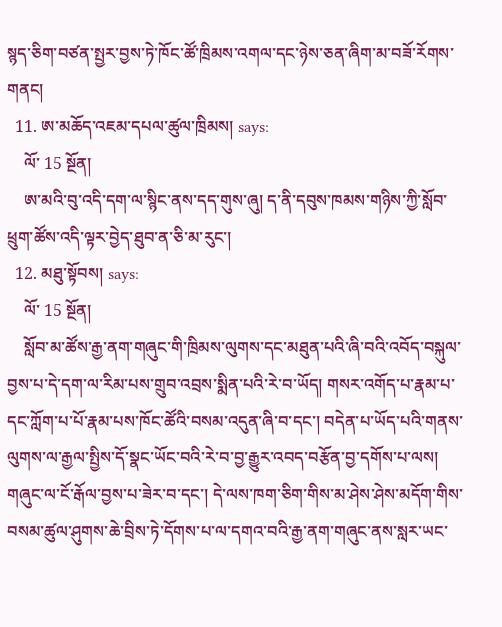སྙད་ཅིག་བཙན་སྤྱར་བྱས་ཏེ་ཁོང་ཚོ་ཁྲིམས་འགལ་དང་ཉེས་ཅན་ཞིག་མ་བཟོ་རོགས་གནང།
  11. ཨ་མཆོད་འཇམ་དཔལ་ཚུལ་ཁྲིམས། says:
    ལོ་ 15 སྔོན།
    ཨ་མའི་བུ་འདི་དག་ལ་སྙིང་ནས་དད་གུས་ཞུ། ད་ནི་དབུས་ཁམས་གཉིས་ཀྱི་སློབ་ཕྲུག་ཚོས་འདི་ལྟར་བྱེད་ཐུབ་ན་ཅི་མ་རུང་།
  12. མཐུ་སྟོབས། says:
    ལོ་ 15 སྔོན།
    སློབ་མ་ཚོས་རྒྱ་ནག་གཞུང་གི་ཁྲིམས་ལུགས་དང་མཐུན་པའི་ཞི་བའི་འབོད་བསྐུལ་བྱས་པ་དེ་དག་ལ་རིམ་པས་གྲུབ་འབྲས་སྨིན་པའི་རེ་བ་ཡོད། གསར་འགོད་པ་རྣམ་པ་དང་ཀློག་པ་པོ་རྣམ་པས་ཁོང་ཚོའི་བསམ་འདུན་ཞི་བ་དང་། བདེན་པ་ཡོད་པའི་གནས་ལུགས་ལ་རྒྱལ་སྤྱིས་དོ་སྣང་ཡོང་བའི་རེ་བ་བྱ་རྒྱུར་འབད་བརྩོན་བྱ་དགོས་པ་ལས། གཞུང་ལ་ངོ་རྒོལ་བྱས་པ་ཟེར་བ་དང་། དེ་ལས་ཁག་ཅིག་གིས་མ་ཤེས་ཤེས་མདོག་གིས་བསམ་ཚུལ་ཤུགས་ཆེ་བྲིས་ཏེ་དོགས་པ་ལ་དགའ་བའི་རྒྱ་ནག་གཞུང་ནས་སླར་ཡང་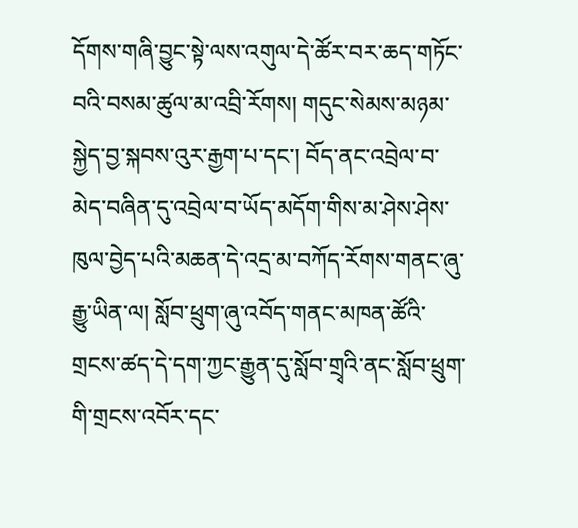དོགས་གཞི་བྱུང་སྟེ་ལས་འགུལ་དེ་ཚོར་བར་ཆད་གཏོང་བའི་བསམ་ཚུལ་མ་འབྲི་རོགས། གདུང་སེམས་མཉམ་སྐྱེད་བྱ་སྐབས་འུར་རྒྱག་པ་དང་། བོད་ནང་འབྲེལ་བ་མེད་བཞིན་དུ་འབྲེལ་བ་ཡོད་མདོག་གིས་མ་ཤེས་ཤེས་ཁུལ་བྱེད་པའི་མཆན་དེ་འདྲ་མ་བཀོད་རོགས་གནང་ཞུ་རྒྱུ་ཡིན་ལ། སློབ་ཕྲུག་ཞུ་འབོད་གནང་མཁན་ཚོའི་གྲངས་ཚད་དེ་དག་ཀྱང་རྒྱུན་དུ་སློབ་གྲྭའི་ནང་སློབ་ཕྲུག་གི་གྲངས་འབོར་དང་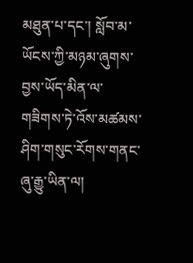མཐུན་པ་དང་། སློབ་མ་ཡོངས་ཀྱི་མཉམ་ཞུགས་བྱས་ཡོད་མིན་ལ་གཟིགས་ཏེ་འོས་མཚམས་ཤིག་གསུང་རོགས་གནང་ཞུ་རྒྱུ་ཡིན་ལ།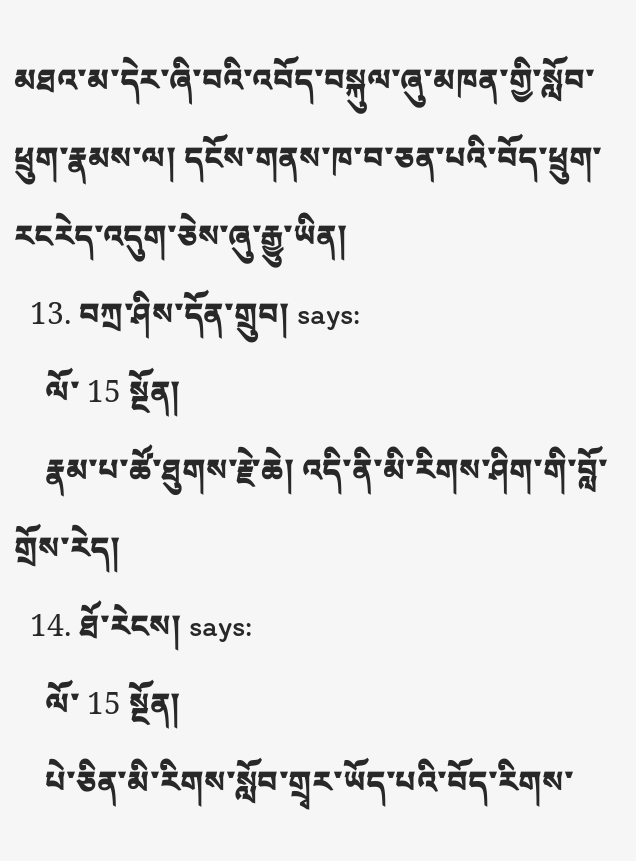མཐའ་མ་དེར་ཞི་བའི་འབོད་བསྐུལ་ཞུ་མཁན་གྱི་སློབ་ཕྲུག་རྣམས་ལ། དངོས་གནས་ཁ་བ་ཅན་པའི་བོད་ཕྲུག་རངརེད་འདུག་ཅེས་ཞུ་རྒྱུ་ཡིན།
  13. བཀྲ་ཤིས་དོན་གྲུབ། says:
    ལོ་ 15 སྔོན།
    རྣམ་པ་ཚོ་ཐུགས་རྗེ་ཆེ། འདི་ནི་མི་རིགས་ཤིག་གི་བློ་གྲོས་རེད།
  14. ཐོ་རེངས། says:
    ལོ་ 15 སྔོན།
    པེ་ཅིན་མི་རིགས་སློབ་གྲྭར་ཡོད་པའི་བོད་རིགས་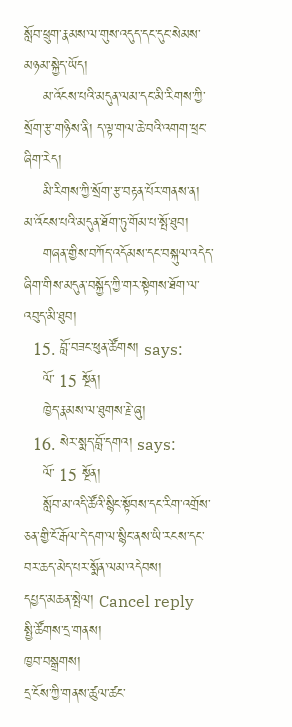སློབ་ཕྲུག་རྣམས་ལ་གུས་འདུད་དང་དུང་སེམས་མཉམ་སྐྱེད་ཡོད།
    མ་འོངས་པའི་མདུན་ལམ་དང་མི་རིགས་ཀྱི་སྲོག་རྩ་གཉིས་ནི། ད་ལྟ་གལ་ཆེ་བའི་འགག་ཕྲང་ཞིག་རེད།
    མི་རིགས་ཀྱི་སྲོག་རྩ་བརྟན་པོར་གནས་ན། མ་འོངས་པའི་མདུན་ཐོག་ཏུ་གོམ་པ་སྤོ་ཐུབ།
    གཞན་གྱིས་བཀོད་འདོམས་དང་བསྐུལ་འདེད་ཞིག་གིས་མདུན་བསྐྱོད་ཀྱི་གར་སྟེགས་ཐོག་ལ་འབུད་མི་ཐུབ།
  15. བློ་བཟང་ཕུན་ཚོགས། says:
    ལོ་ 15 སྔོན།
    ཁྱེད་རྣམས་ལ་ཐུགས་རྗེ་ཞུ།
  16. སེར་སྨད་བློ་དགའ། says:
    ལོ་ 15 སྔོན།
    སློབ་མ་འདི་ཚོའི་སྙིང་སྟོབས་དང་རིག་འགྲོས་ཅན་གྱི་ངོ་རྒོལ་དེ་དག་ལ་སྙིང་ནས་ཡི་རངས་དང་བར་ཆད་མེད་པར་སྨོན་ལམ་འདེབས།
དཔྱད་མཆན་སྤེལ། Cancel reply
སྤྱི་ཚོགས་དྲ་གནས།
ཁྱབ་བསྒྲགས།
དྲ་ངོས་ཀྱི་གནས་ཚུལ་ཚང་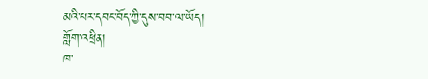མའི་པར་དབང་བོད་ཀྱི་དུས་བབ་ལ་ཡོད།
གློག་འཕྲིན།
ཁ་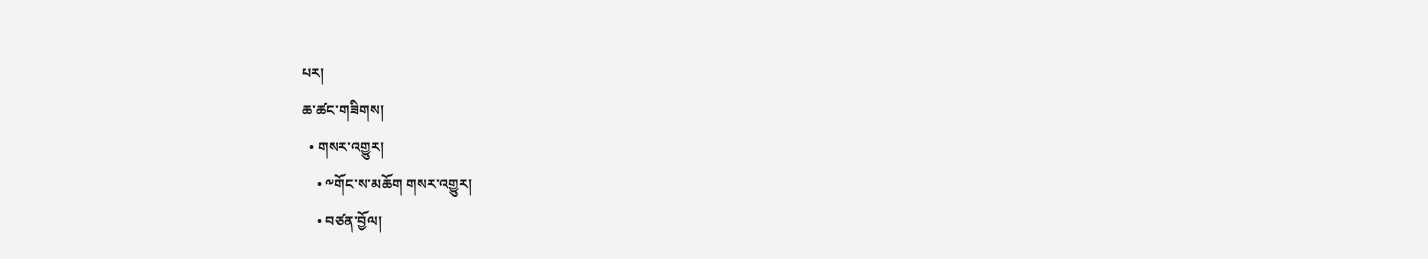པར།
ཆ་ཚང་གཟིགས།
  • གསར་འགྱུར།
    • ༸གོང་ས་མཆོག གསར་འགྱུར།
    • བཙན་བྱོལ།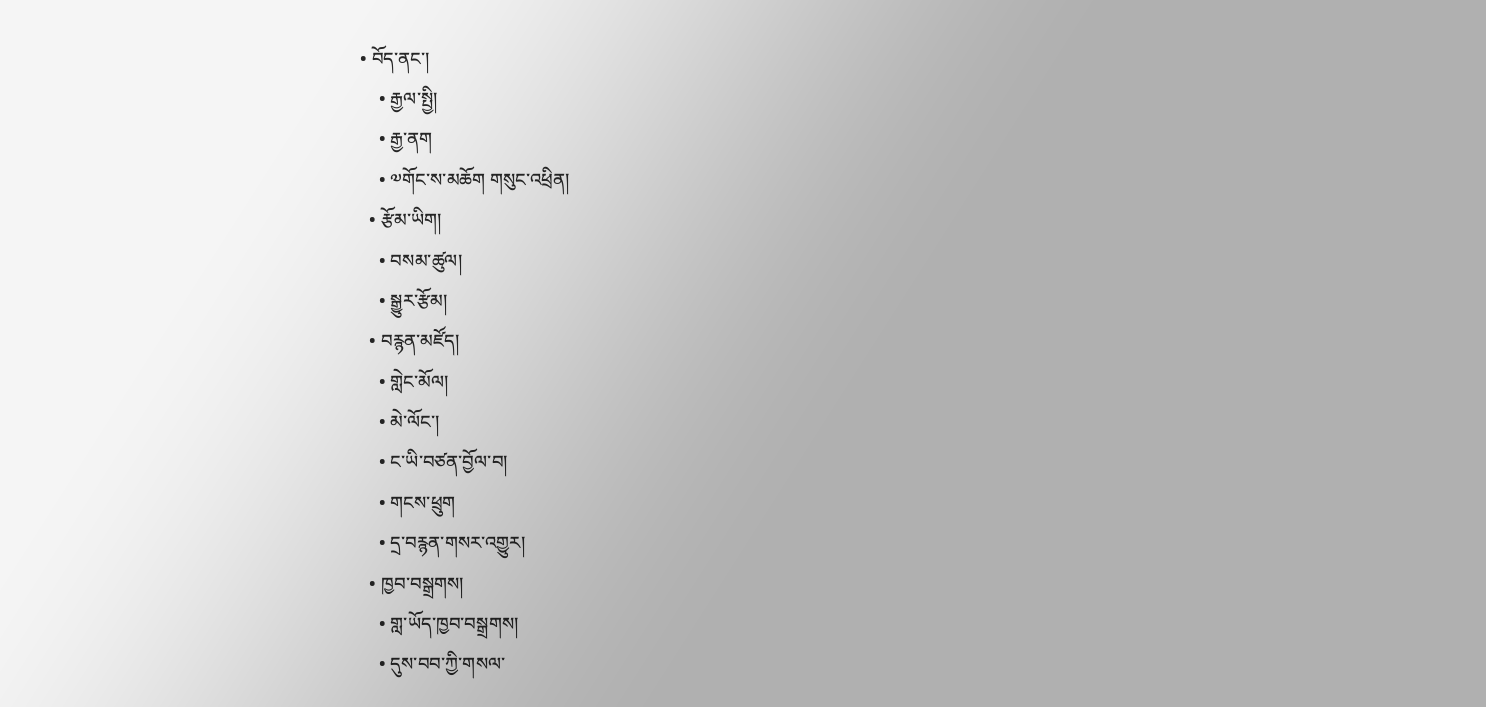• བོད་ནང་།
    • རྒྱལ་སྤྱི།
    • རྒྱ་ནག
    • ༧གོང་ས་མཆོག གསུང་འཕྲིན།
  • རྩོམ་ཡིག།
    • བསམ་ཚུལ།
    • སྒྱུར་རྩོམ།
  • བརྙན་མཛོད།
    • གླེང་མོལ།
    • མེ་ལོང་།
    • ང་ཡི་བཙན་བྱོལ་བ།
    • གངས་ཕྲུག
    • དྲ་བརྙན་གསར་འགྱུར།
  • ཁྱབ་བསྒྲགས།
    • གླ་ཡོད་ཁྱབ་བསྒྲགས།
    • དུས་བབ་ཀྱི་གསལ་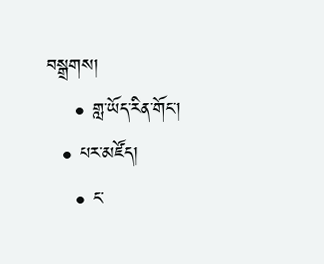བསྒྲགས།
    • གླ་ཡོད་རིན་གོང་།
  • པར་མཛོད།
    • ང་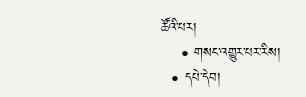ཚོའི་པར།
    • གསང་འགྱུར་པར་རིས།
  • དཔེ་དེབ།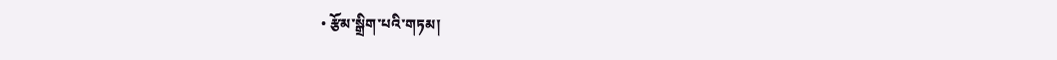• རྩོམ་སྒྲིག་པའི་གཏམ།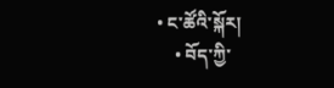• ང་ཚོའི་སྐོར།
    • བོད་ཀྱི་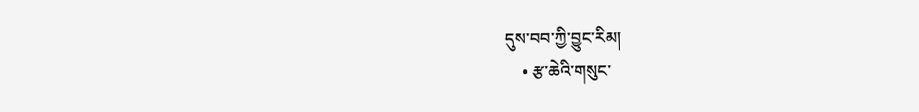དུས་བབ་ཀྱི་བྱུང་རིམ།
    • རྩ་ཆེའི་གསུང་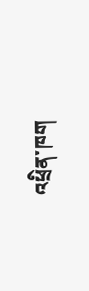འཕྲིན་ཁག